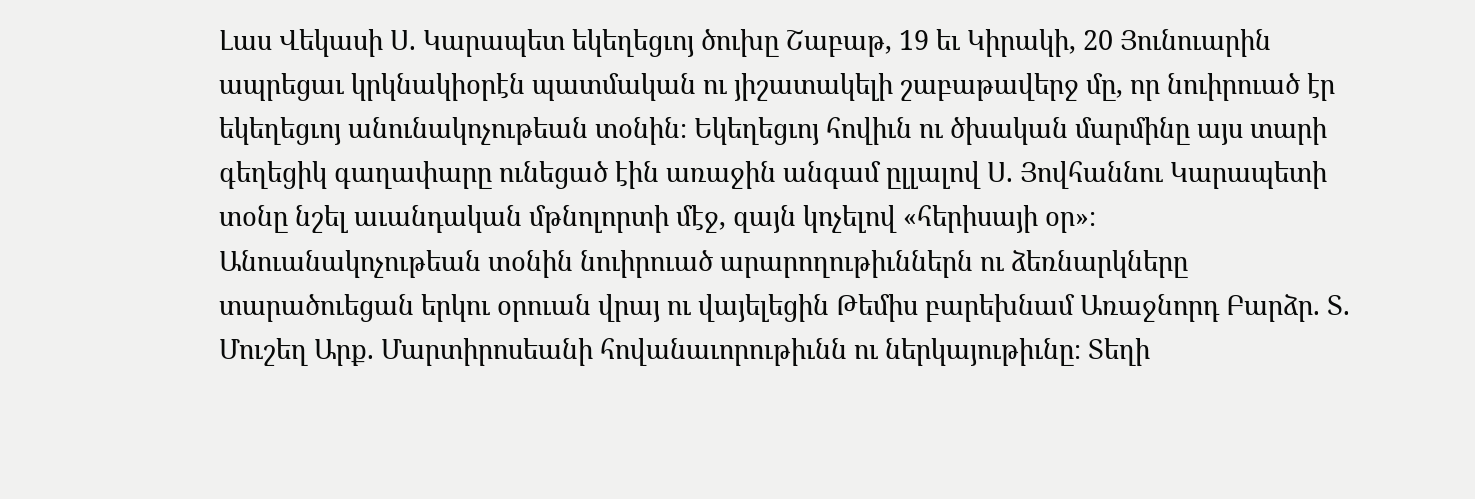Լաս Վեկասի Ս. Կարապետ եկեղեցւոյ ծուխը Շաբաթ, 19 եւ Կիրակի, 20 Յունուարին ապրեցաւ կրկնակիօրէն պատմական ու յիշատակելի շաբաթավերջ մը, որ նուիրուած էր եկեղեցւոյ անունակոչութեան տօնին։ Եկեղեցւոյ հովիւն ու ծխական մարմինը այս տարի գեղեցիկ գաղափարը ունեցած էին առաջին անգամ ըլլալով Ս. Յովհաննու Կարապետի տօնը նշել աւանդական մթնոլորտի մէջ, զայն կոչելով «հերիսայի օր»։
Անուանակոչութեան տօնին նուիրուած արարողութիւններն ու ձեռնարկները տարածուեցան երկու օրուան վրայ ու վայելեցին Թեմիս բարեխնամ Առաջնորդ Բարձր. Տ. Մուշեղ Արք. Մարտիրոսեանի հովանաւորութիւնն ու ներկայութիւնը։ Տեղի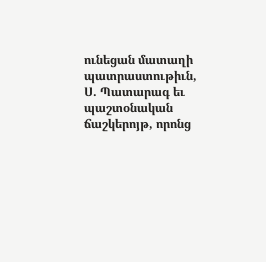ունեցան մատաղի պատրաստութիւն, Ս. Պատարագ եւ պաշտօնական ճաշկերոյթ, որոնց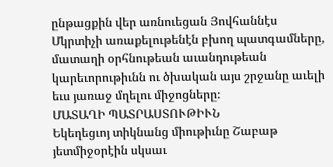ընթացքին վեր առնուեցան Յովհաննէս Մկրտիչի առաքելութենէն բխող պատգամները, մատաղի օրհնութեան աւանդութեան կարեւորութիւնն ու ծխական այս շրջանը աւելի եւս յառաջ մղելու միջոցները։
ՄԱՏԱՂԻ ՊԱՏՐԱՍՏՈՒԹԻՒՆ
Եկեղեցւոյ տիկնանց միութիւնը Շաբաթ յետմիջօրէին սկսաւ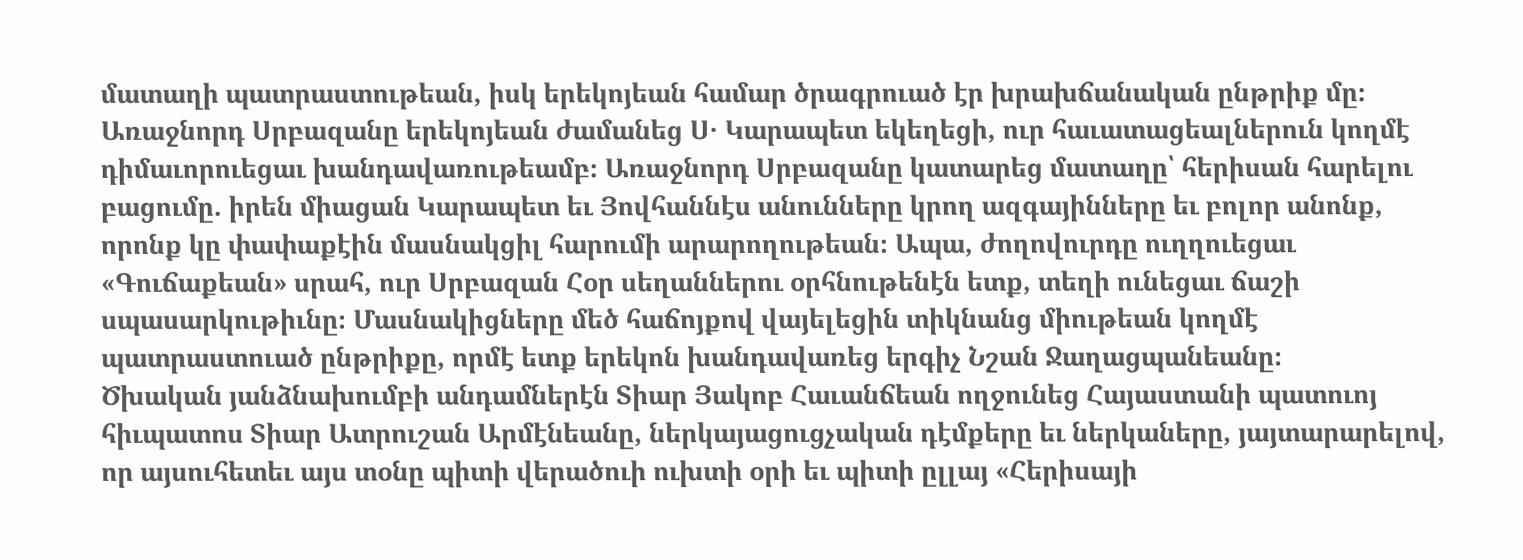մատաղի պատրաստութեան, իսկ երեկոյեան համար ծրագրուած էր խրախճանական ընթրիք մը։
Առաջնորդ Սրբազանը երեկոյեան ժամանեց Ս․ Կարապետ եկեղեցի, ուր հաւատացեալներուն կողմէ դիմաւորուեցաւ խանդավառութեամբ։ Առաջնորդ Սրբազանը կատարեց մատաղը՝ հերիսան հարելու բացումը. իրեն միացան Կարապետ եւ Յովհաննէս անունները կրող ազգայինները եւ բոլոր անոնք, որոնք կը փափաքէին մասնակցիլ հարումի արարողութեան։ Ապա, ժողովուրդը ուղղուեցաւ «Գուճաքեան» սրահ, ուր Սրբազան Հօր սեղաններու օրհնութենէն ետք, տեղի ունեցաւ ճաշի սպասարկութիւնը։ Մասնակիցները մեծ հաճոյքով վայելեցին տիկնանց միութեան կողմէ պատրաստուած ընթրիքը, որմէ ետք երեկոն խանդավառեց երգիչ Նշան Ջաղացպանեանը։
Ծխական յանձնախումբի անդամներէն Տիար Յակոբ Հաւանճեան ողջունեց Հայաստանի պատուոյ հիւպատոս Տիար Ատրուշան Արմէնեանը, ներկայացուցչական դէմքերը եւ ներկաները, յայտարարելով, որ այսուհետեւ այս տօնը պիտի վերածուի ուխտի օրի եւ պիտի ըլլայ «Հերիսայի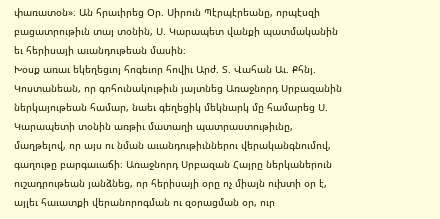փառատօն»։ Ան հրաւիրեց Օր. Սիրուն Պէրպէրեանը, որպէսզի բացատրութիւն տայ տօնին, Ս. Կարապետ վանքի պատմականին եւ հերիսայի աւանդութեան մասին։
Խօսք առաւ եկեղեցւոյ հոգեւոր հովիւ Արժ. Տ. Վահան Աւ. Քհնյ. Կոստանեան, որ գոհունակութիւն յայտնեց Առաջնորդ Սրբազանին ներկայութեան համար, նաեւ գեղեցիկ մեկնարկ մը համարեց Ս. Կարապետի տօնին առթիւ մատաղի պատրաստութիւնը, մաղթելով, որ այս ու նման աւանդութիւններու վերականգնումով, գաղութը բարգաւաճի։ Առաջնորդ Սրբազան Հայրը ներկաներուն ուշադրութեան յանձնեց, որ հերիսայի օրը ոչ միայն ուխտի օր է, այլեւ հաւատքի վերանորոգման ու զօրացման օր, ուր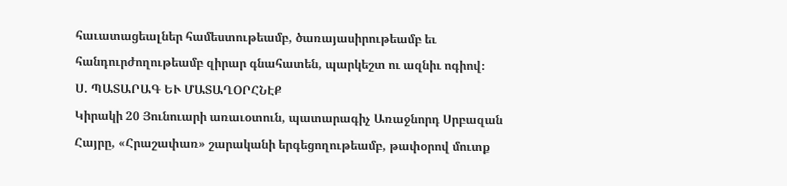հաւատացեալներ համեստութեամբ, ծառայասիրութեամբ եւ հանդուրժողութեամբ զիրար գնահատեն, պարկեշտ ու ազնիւ ոգիով։
Ս. ՊԱՏԱՐԱԳ ԵՒ ՄԱՏԱՂՕՐՀՆԷՔ
Կիրակի 20 Յունուարի առաւօտուն, պատարագիչ Առաջնորդ Սրբազան Հայրը, «Հրաշափառ» շարականի երգեցողութեամբ, թափօրով մուտք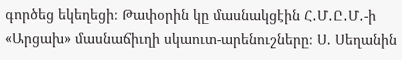գործեց եկեղեցի։ Թափօրին կը մասնակցէին Հ․Մ․Ը․Մ․-ի «Արցախ» մասնաճիւղի սկաուտ-արենուշները։ Ս. Սեղանին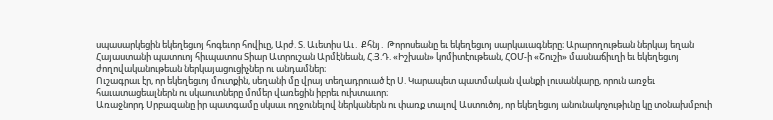սպասարկեցին եկեղեցւոյ հոգեւոր հովիւը, Արժ. Տ. Աւետիս Աւ․ Քհնյ․ Թորոսեանը եւ եկեղեցւոյ սարկաւագները։ Արարողութեան ներկայ եղան Հայաստանի պատուոյ հիւպատոս Տիար Ատրուշան Արմէնեան, Հ.Յ.Դ. «Իշխան» կոմիտէութեան, ՀՕՄ-ի «Շուշի» մասնաճիւղի եւ եկեղեցւոյ ժողովականութեան ներկայացուցիչներ ու անդամներ։
Ուշագրաւ էր, որ եկեղեցւոյ մուտքին, սեղանի մը վրայ տեղադրուած էր Ս. Կարապետ պատմական վանքի լուսանկարը, որուն առջեւ հաւատացեալներն ու սկաուտները մոմեր վառեցին իբրեւ ուխտաւոր։
Առաջնորդ Սրբազանը իր պատգամը սկսաւ ողջունելով ներկաներն ու փառք տալով Աստուծոյ, որ եկեղեցւոյ անունակոչութիւնը կը տօնախմբուի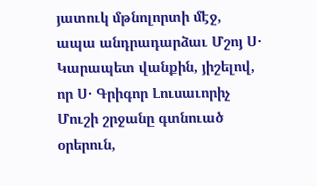յատուկ մթնոլորտի մէջ, ապա անդրադարձաւ Մշոյ Ս․ Կարապետ վանքին, յիշելով, որ Ս․ Գրիգոր Լուսաւորիչ Մուշի շրջանը գտնուած օրերուն,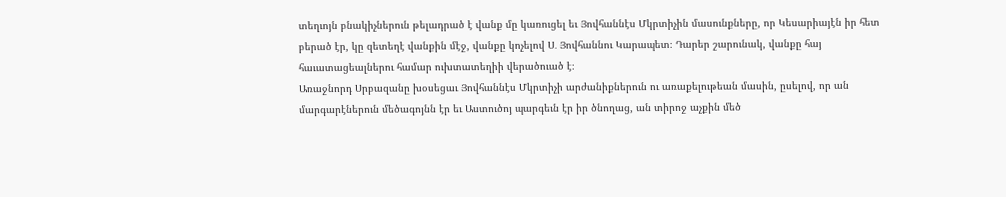տեղւոյն բնակիչներուն թելադրած է վանք մը կառուցել եւ Յովհաննէս Մկրտիչին մասունքները, որ Կեսարիայէն իր հետ բերած էր, կը զետեղէ վանքին մէջ, վանքը կոչելով Ս․ Յովհաննու Կարապետ։ Դարեր շարունակ, վանքը հայ հաւատացեալներու համար ուխտատեղիի վերածուած է։
Առաջնորդ Սրբազանը խօսեցաւ Յովհաննէս Մկրտիչի արժանիքներուն ու առաքելութեան մասին, ըսելով, որ ան մարգարէներուն մեծագոյնն էր եւ Աստուծոյ պարգեւն էր իր ծնողաց, ան տիրոջ աչքին մեծ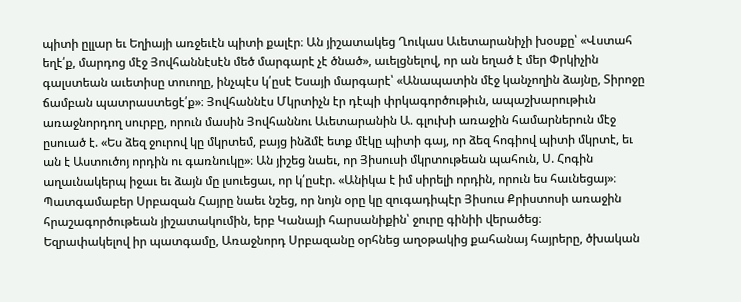պիտի ըլլար եւ Եղիայի առջեւէն պիտի քալէր։ Ան յիշատակեց Ղուկաս Աւետարանիչի խօսքը՝ «Վստահ եղէ՛ք, մարդոց մէջ Յովհաննէսէն մեծ մարգարէ չէ ծնած», աւելցնելով, որ ան եղած է մեր Փրկիչին գալստեան աւետիսը տուողը, ինչպէս կ՛ըսէ Եսայի մարգարէ՝ «Անապատին մէջ կանչողին ձայնը, Տիրոջը ճամբան պատրաստեցէ՛ք»։ Յովհաննէս Մկրտիչն էր դէպի փրկագործութիւն, ապաշխարութիւն առաջնորդող սուրբը, որուն մասին Յովհաննու Աւետարանին Ա. գլուխի առաջին համարներուն մէջ ըսուած է. «Ես ձեզ ջուրով կը մկրտեմ, բայց ինձմէ ետք մէկը պիտի գայ, որ ձեզ հոգիով պիտի մկրտէ, եւ ան է Աստուծոյ որդին ու գառնուկը»։ Ան յիշեց նաեւ, որ Յիսուսի մկրտութեան պահուն, Ս. Հոգին աղաւնակերպ իջաւ եւ ձայն մը լսուեցաւ, որ կ՛ըսէր. «Անիկա է իմ սիրելի որդին, որուն ես հաւնեցայ»։ Պատգամաբեր Սրբազան Հայրը նաեւ նշեց, որ նոյն օրը կը զուգադիպէր Յիսուս Քրիստոսի առաջին հրաշագործութեան յիշատակումին, երբ Կանայի հարսանիքին՝ ջուրը գինիի վերածեց։
Եզրափակելով իր պատգամը, Առաջնորդ Սրբազանը օրհնեց աղօթակից քահանայ հայրերը, ծխական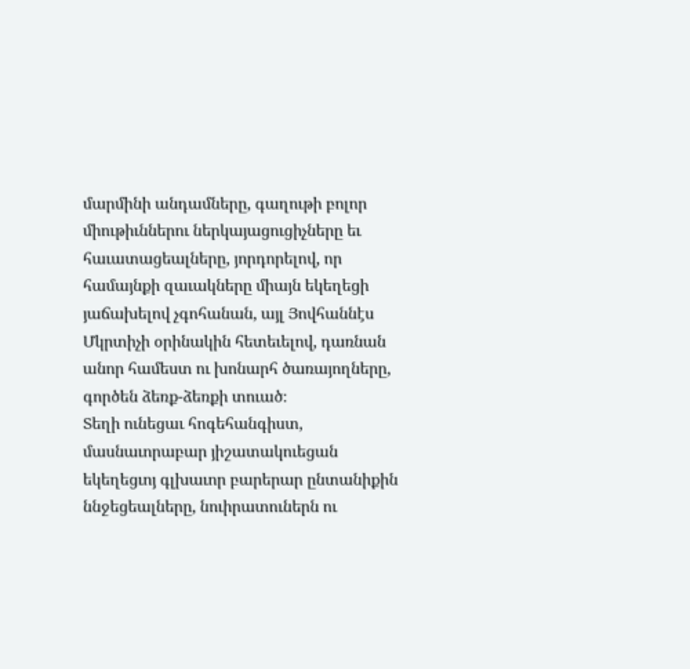մարմինի անդամները, գաղութի բոլոր միութիւններու ներկայացուցիչները եւ հաւատացեալները, յորդորելով, որ համայնքի զաւակները միայն եկեղեցի յաճախելով չգոհանան, այլ Յովհաննէս Մկրտիչի օրինակին հետեւելով, դառնան անոր համեստ ու խոնարհ ծառայողները, գործեն ձեռք-ձեռքի տուած։
Տեղի ունեցաւ հոգեհանգիստ, մասնաւորաբար յիշատակուեցան եկեղեցւոյ գլխաւոր բարերար ընտանիքին ննջեցեալները, նուիրատուներն ու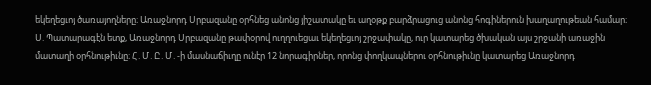եկեղեցւոյ ծառայողները։ Առաջնորդ Սրբազանը օրհնեց անոնց յիշատակը եւ աղօթք բարձրացուց անոնց հոգիներուն խաղաղութեան համար։
Ս. Պատարագէն ետք, Առաջնորդ Սրբազանը թափօրով ուղղուեցաւ եկեղեցւոյ շրջափակը, ուր կատարեց ծխական այս շրջանի առաջին մատաղի օրհնութիւնը։ Հ․Մ․Ը․Մ․-ի մասնաճիւղը ունէր 12 նորագիրներ, որոնց փողկապներու օրհնութիւնը կատարեց Առաջնորդ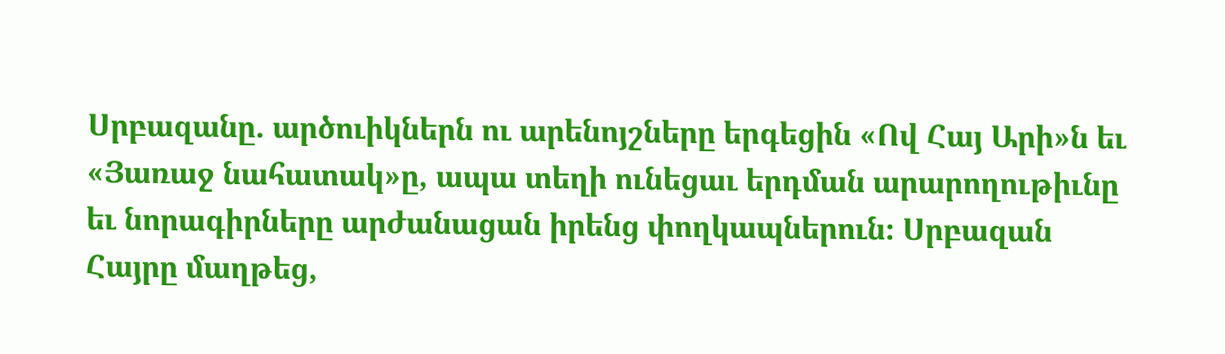Սրբազանը. արծուիկներն ու արենոյշները երգեցին «Ով Հայ Արի»ն եւ «Յառաջ նահատակ»ը, ապա տեղի ունեցաւ երդման արարողութիւնը եւ նորագիրները արժանացան իրենց փողկապներուն։ Սրբազան Հայրը մաղթեց,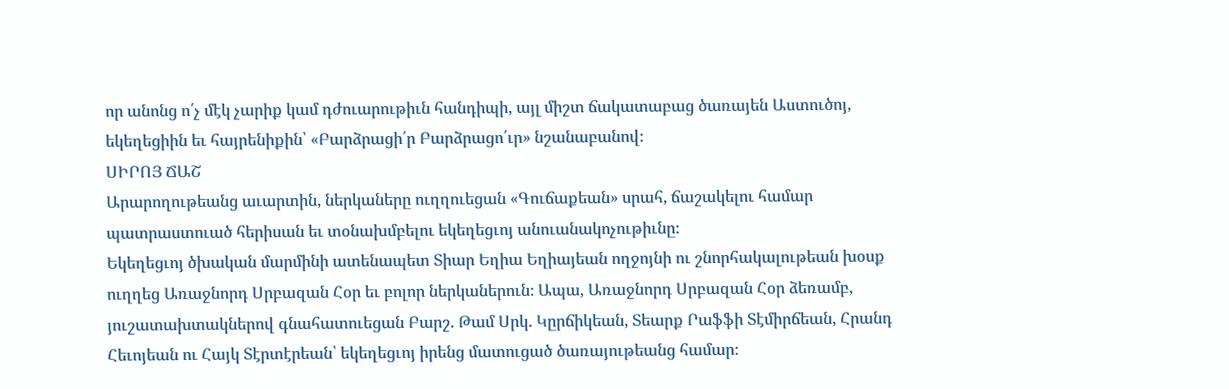որ անոնց ո՛չ մէկ չարիք կամ դժուարութիւն հանդիպի, այլ միշտ ճակատաբաց ծառայեն Աստուծոյ, եկեղեցիին եւ հայրենիքին՝ «Բարձրացի՛ր Բարձրացո՛ւր» նշանաբանով։
ՍԻՐՈՅ ՃԱՇ
Արարողութեանց աւարտին, ներկաները ուղղուեցան «Գուճաքեան» սրահ, ճաշակելու համար պատրաստուած հերիսան եւ տօնախմբելու եկեղեցւոյ անուանակոչութիւնը։
Եկեղեցւոյ ծխական մարմինի ատենապետ Տիար Եղիա Եղիայեան ողջոյնի ու շնորհակալութեան խօսք ուղղեց Առաջնորդ Սրբազան Հօր եւ բոլոր ներկաներուն։ Ապա, Առաջնորդ Սրբազան Հօր ձեռամբ, յուշատախտակներով գնահատուեցան Բարշ. Թամ Սրկ. Կըրճիկեան, Տեարք Րաֆֆի Տէմիրճեան, Հրանդ Հեւոյեան ու Հայկ Տէրտէրեան՝ եկեղեցւոյ իրենց մատուցած ծառայութեանց համար։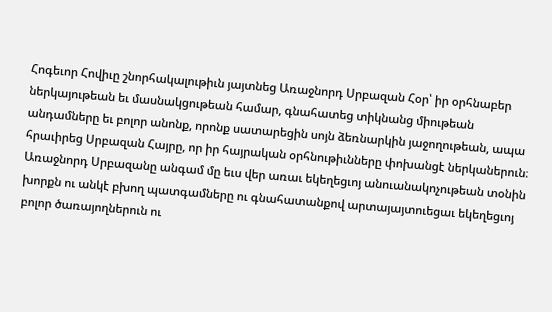Հոգեւոր Հովիւը շնորհակալութիւն յայտնեց Առաջնորդ Սրբազան Հօր՝ իր օրհնաբեր ներկայութեան եւ մասնակցութեան համար, գնահատեց տիկնանց միութեան անդամները եւ բոլոր անոնք, որոնք սատարեցին սոյն ձեռնարկին յաջողութեան, ապա հրաւիրեց Սրբազան Հայրը, որ իր հայրական օրհնութիւնները փոխանցէ ներկաներուն։
Առաջնորդ Սրբազանը անգամ մը եւս վեր առաւ եկեղեցւոյ անուանակոչութեան տօնին խորքն ու անկէ բխող պատգամները ու գնահատանքով արտայայտուեցաւ եկեղեցւոյ բոլոր ծառայողներուն ու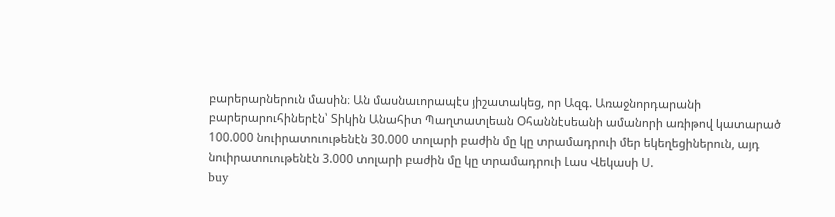բարերարներուն մասին։ Ան մասնաւորապէս յիշատակեց, որ Ազգ. Առաջնորդարանի բարերարուհիներէն՝ Տիկին Անահիտ Պաղտատլեան Օհաննէսեանի ամանորի առիթով կատարած 100.000 նուիրատուութենէն 30.000 տոլարի բաժին մը կը տրամադրուի մեր եկեղեցիներուն, այդ նուիրատուութենէն 3.000 տոլարի բաժին մը կը տրամադրուի Լաս Վեկասի Ս.
buy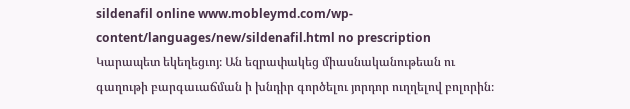sildenafil online www.mobleymd.com/wp-content/languages/new/sildenafil.html no prescription
Կարապետ եկեղեցւոյ։ Ան եզրափակեց միասնականութեան ու գաղութի բարգաւաճման ի խնդիր գործելու յորդոր ուղղելով բոլորին։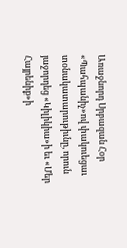Առաջնորդ Սրբազան Հօր «Պահպանիչ»ով փակուեցաւ տօնակատարութիւնը, որուն յաջորդեց «Կիլիկիա»ի եւ «Մեր Հայրենիք»ի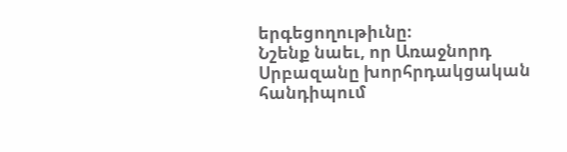երգեցողութիւնը։
Նշենք նաեւ, որ Առաջնորդ Սրբազանը խորհրդակցական հանդիպում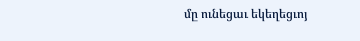մը ունեցաւ եկեղեցւոյ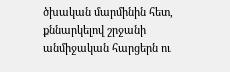ծխական մարմինին հետ, քննարկելով շրջանի անմիջական հարցերն ու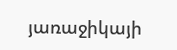յառաջիկայի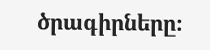ծրագիրները։